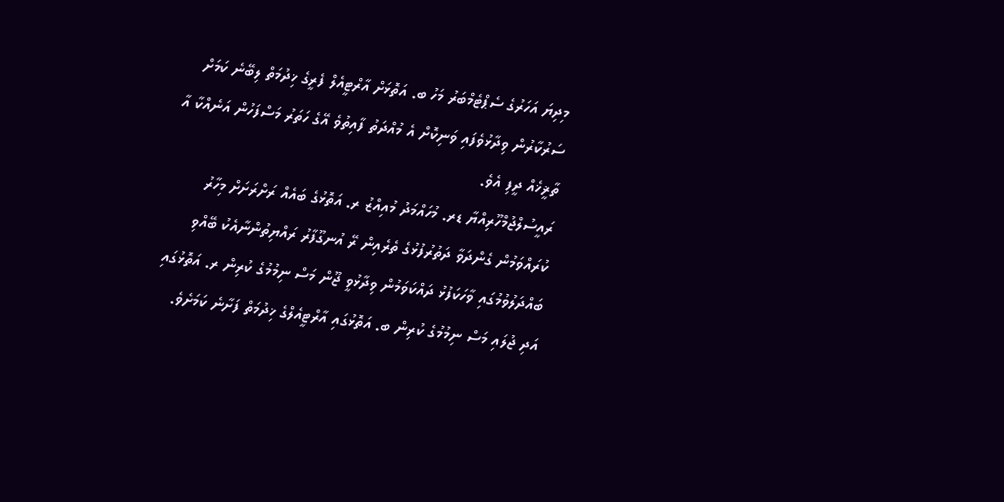މިދިޔަ އަހަރުގެ ސެޕްޓެމްބަރު މަހު ބ. އަތޮޅަށް އާރްޓީއެލް ފެރީގެ ޚިދުމަތް ލިބޭނެ ކަމަށް ސަރުކާރުން ވިދާޅުވެފައި ވަނިކޮށް އެ މުއްދަތު ފާއިތުވެ އޭގެ ހަތަރު މަސްފަހުން އަނެއްކާ އާ ތާޜީޚެއް ދީފި އެވެ.
ރައީސުލްޖުމްހޫރިއްޔާ ޑރ. މުހައްމަދު މުއިއްޒު ރ. އަތޮޅުގެ ބައެއް ރަށްރަށަށް މިހާރު ކުރައްވަމުން ގެންދަވާ ދަތުރުފުޅުގެ ތެރެއިން ރޭ އުނގޫފާރު ރައްޔިތުންނާއެކު ބޭއްވި ބައްދަލުވުމުގައި ވާހަކަފުޅު ދައްކަވަމުން ވިދާޅުވީ ޖޫން މަސް ނިމުމުގެ ކުރިން ރ. އަތޮޅުގައި އަދި ޖުލައި މަސް ނިމުމުގެ ކުރިން ބ. އަތޮޅުގައި އާރްޓީއެލްގެ ޚިދުމަތް ފަށާނެ ކަމަށެވެ.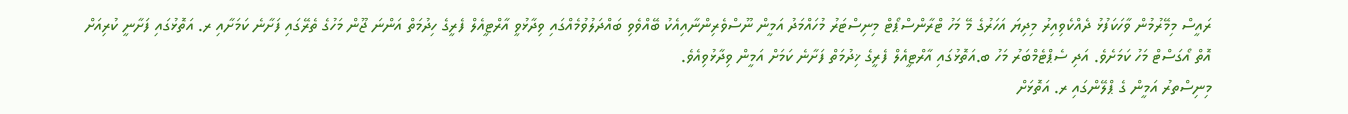ރައީސް މިމޭރުމުން ވާހަކަފުޅު ދެއްކެވިއިރު މިދިޔަ އަހަރުގެ މޭ މަހު ޓްރާންސްޕޯޓް މިނިސްޓަރު މުހައްމަދު އަމީން ނޫސްވެރިންނާއިއެކު ބޭއްވެވި ބައްދަލުވުމެއްގައި ވިދާޅުވީ އާރްޓީއެލް ފެރީގެ ހިދުމަތް އަންނަ ޖޫން މަހުގެ ތެރޭގައި ފަށާނެ ކަމަށާއި ރ. އަތޮޅުގައި ފަށާނީ ކުރިއަށް އޮތް އޯގަސްޓް މަހު ކަމަށެވެ. އަދި ސެޕްޓެމްބަރު މަހު ބ.އަތޮޅުގައި އާރްޓީއެލް ފެރީގެ ޚިދުމަތް ފަށާނެ ކަމަށް އަމީން ވިދާޅުވިއެވެ.
މިނިސްތރު އަމީން ގެ ޕްލޭންގައި ރ. އަތޮޅަށް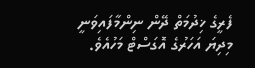ފެރީގެ ޚިދުމަތް ދޭން ނިންމާފައިވަނީ މިދިޔަ އަހަރުގެ އޮގަސްޓް މަހުއެވެ.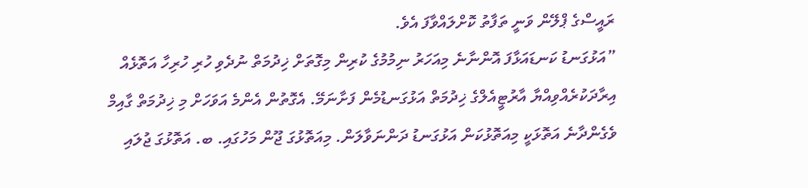ރައީސްގެ ޕްލޭން ވަނީ ތަފާތު ކޮށްލައްވާފަ އެވެ.
”އަޅުގަނޑު ކަނޑައަޅާފަ އޮންނާނެ މިއަހަރު ނިމުމުގެ ކުރިން މިގޮތަށް ޚިދުމަތް ނުދެވި ހުރި ހުރިހާ އަތޮޅެއް އިރާދަކުރެއްވިއްޔާ އާރުޓީއެލްގެ ޚިދުމަތް އަޅުގަނޑުމެން ފަށާނަމޭ. އެގޮތުން އެންމެ އަވަހަށް މި ޚިދުމަތް ގާއިމް ވެގެންދާނެ އަތޮޅަކީ މިއަތޮޅުކަން އަޅުގަނޑު ދަންނަވާލަން. މިއަތޮޅުގަ ޖޫން މަހުގައި. ބ. އަތޮޅުގަ ޖުލައި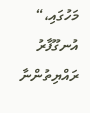މަހުގައި،“ އުނގޫފާރު ރައްޔިތުންނާ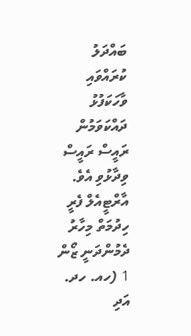ބައްދަލު ކުރައްވައި ވާހަކަފުޅު ދައްކަވަމުން ރައީސް ރައީސް ވިދާޅުވި އެވެ.
އާރްޓީއެލް ފެރީ ހިދުމަތް މިހާރު ދެމުންދަނީ ޒޯން 1 (ހއ. ހދ. އަދި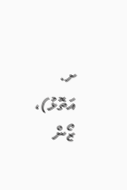ށ. އަތޮޅު)، ޒޯން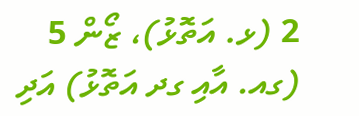2 (ޅ. އަތޮޅު)، ޒޯން 5 (ގއ. އާއި ގދ އަތޮޅު) އަދި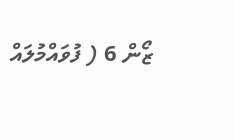ޒޯން 6 ( ފުވައްމުލައް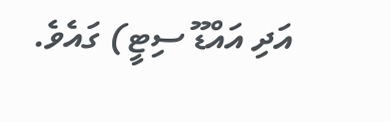އަދި އައްޑޫ ސިޓީ) ގައެވެ.